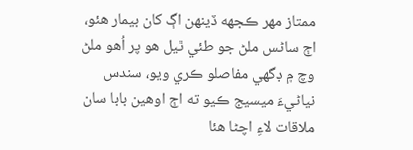ممتاز مهر ڪجهه ڏينهن اڳ کان بيمار هئو، اڄ ساڻس ملڻ جو طئي ٿيل هو پر اُهو ملڻ وچ ۾ ڊگهي مفاصلو ڪري ويو، سندس نياڻيءَ ميسيج ڪيو ته اڄ اوهين بابا سان ملاقات لاءِ اچڻا هئا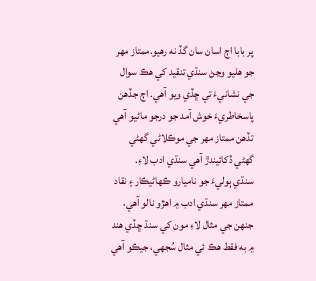پر بابا اڄ اسان سان گڏ نه رهيو.ممتاز مهر جو هليو وڃڻ سنڌي تنقيد کي هڪ سوال جي نشانيءَ تي ڇڏي ويو آهي. اڄ جڏهن پاسخاطريءَ خوش آمد جو درجو ماڻيو آهي تڏهن ممتاز مهر جي موڪلاڻي گهڻي گهڻي ڏکائيندڙ آهي سنڌي ادب لاءِ.
سنڌي ٻوليءَ جو ناميارو ڪهاڻيڪار ۽ نقاد ممتاز مهر سنڌي ادب ۾ اهڙو نالو آهي، جنهن جي مثال لاءِ مون کي سنڌ ڇڏي هند ۾ به فقط هڪ ئي مثال سُجهي، جيڪو آهي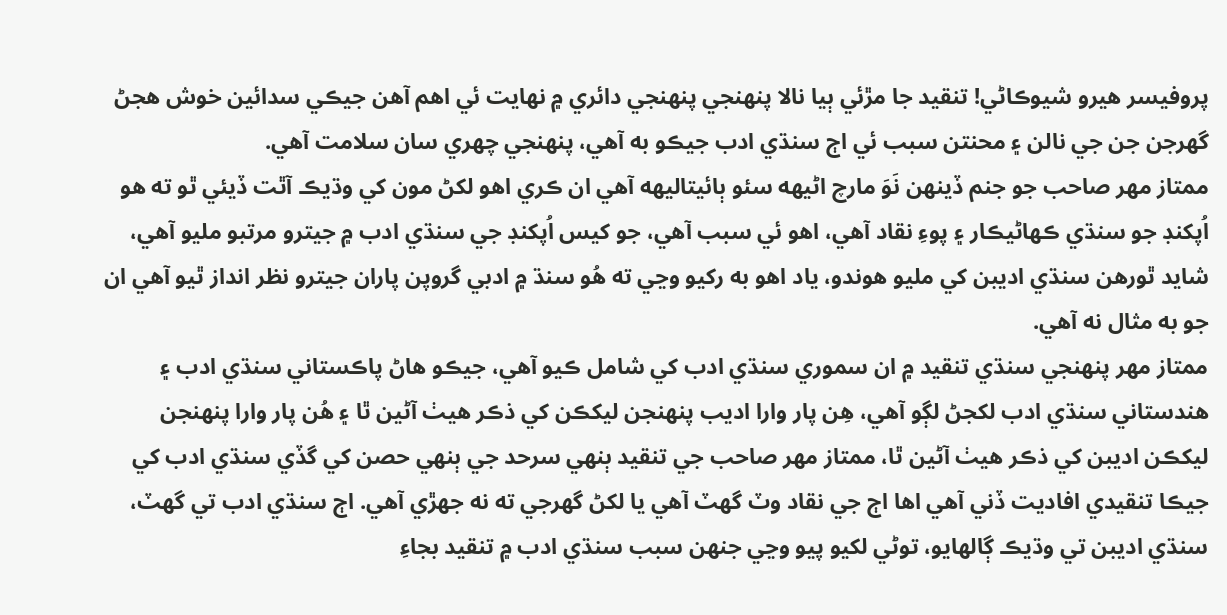پروفيسر هيرو شيوڪاڻي! تنقيد جا مڙئي ٻيا نالا پنهنجي پنهنجي دائري ۾ نهايت ئي اهم آهن جيڪي سدائين خوش هجڻ گهرجن جن جي نالن ۽ محنتن سبب ئي اڄ سنڌي ادب جيڪو به آهي، پنهنجي چهري سان سلامت آهي.
ممتاز مهر صاحب جو جنم ڏينهن نَوَ مارچ اڻيهه سئو ٻائيتاليهه آهي ان ڪري اهو لکڻ مون کي وڌيڪ آٿت ڏيئي ٿو ته هو اُپکنڊ جو سنڌي ڪهاڻيڪار ۽ پوءِ نقاد آهي، اهو ئي سبب آهي، جو کيس اُپکنڊ جي سنڌي ادب ۾ جيترو مرتبو مليو آهي، شايد ٿورهن سنڌي اديبن کي مليو هوندو، ياد اهو به رکيو وڃي ته هُو سنڌ ۾ ادبي گروپن پاران جيترو نظر انداز ٿيو آهي ان جو به مثال نه آهي.
ممتاز مهر پنهنجي سنڌي تنقيد ۾ ان سموري سنڌي ادب کي شامل ڪيو آهي، جيڪو هاڻ پاڪستاني سنڌي ادب ۽ هندستاني سنڌي ادب لکجڻ لڳو آهي، هِن پار وارا اديب پنهنجن ليکڪن کي ذڪر هيٺ آڻين ٿا ۽ هُن پار وارا پنهنجن ليکڪن اديبن کي ذڪر هيٺ آڻين ٿا، ممتاز مهر صاحب جي تنقيد ٻنهي سرحد جي ٻنهي حصن کي گڏي سنڌي ادب کي جيڪا تنقيدي افاديت ڏني آهي اها اڄ جي نقاد وٽ گهٽ آهي يا لکڻ گهرجي ته نه جهڙي آهي. اڄ سنڌي ادب تي گهٽ، سنڌي اديبن تي وڌيڪ ڳالهايو، توڻي لکيو پيو وڃي جنهن سبب سنڌي ادب ۾ تنقيد بجاءِ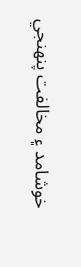خوشامد ۽ مخالفت پنهنجي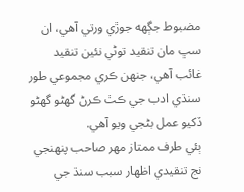مضبوط جڳهه جوڙي ورتي آهي، ان سڀ مان تنقيد توڻي نئين تنقيد غائب آهي، جنهن ڪري مجموعي طور سنڌي ادب جي ڪٿ ڪرڻ گهڻو گهڻو ڏکيو عمل بڻجي ويو آهي.
ٻئي طرف ممتاز مهر صاحب پنهنجي نج تنقيدي اظهار سبب سنڌ جي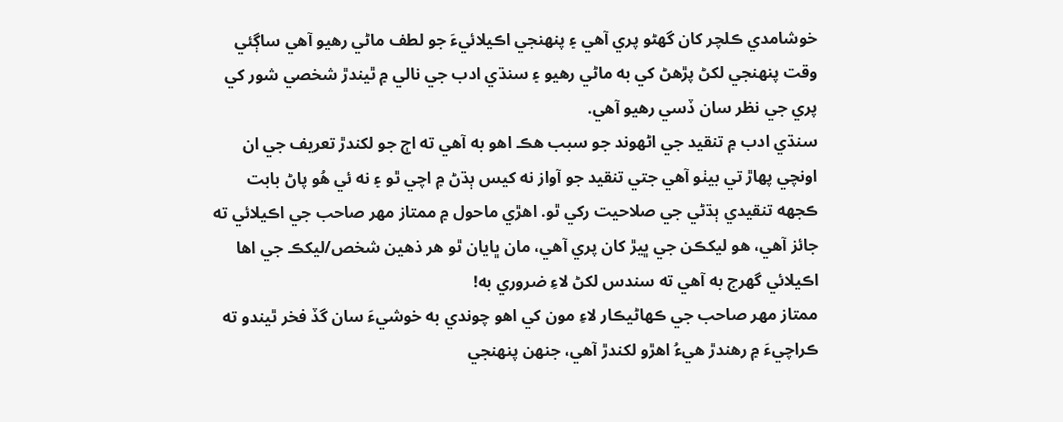خوشامدي ڪلچر کان گهڻو پري آهي ۽ پنهنجي اڪيلائيءَ جو لطف ماڻي رهيو آهي ساڳئي وقت پنهنجي لکڻ پڙهڻ کي به ماڻي رهيو ۽ سنڌي ادب جي نالي ۾ ٿيندڙ شخصي شور کي پري جي نظر سان ڏسي رهيو آهي.
سنڌي ادب ۾ تنقيد جي اڻهوند جو سبب هڪ اهو به آهي ته اڄ جو لکندڙ تعريف جي ان اونچي پهاڙ تي بيٺو آهي جتي تنقيد جو آواز نه کيس ٻڌڻ ۾ اچي ٿو ۽ نه ئي هُو پاڻ بابت ڪجهه تنقيدي ٻڌڻي جي صلاحيت رکي ٿو. اهڙي ماحول ۾ ممتاز مهر صاحب جي اڪيلائي ته جائز آهي، هو ليکڪن جي ڀيڙ کان پري آهي، مان ڀايان ٿو هر ذهين شخص/ليکڪ جي اها اڪيلائي گهرج به آهي ته سندس لکڻ لاءِ ضروري به!
ممتاز مهر صاحب جي ڪهاڻيڪار لاءِ مون کي اهو چوندي به خوشيءَ سان گڏ فخر ٿيندو ته ڪراچيءَ ۾ رهندڙ هيءُ اهڙو لکندڙ آهي، جنهن پنهنجي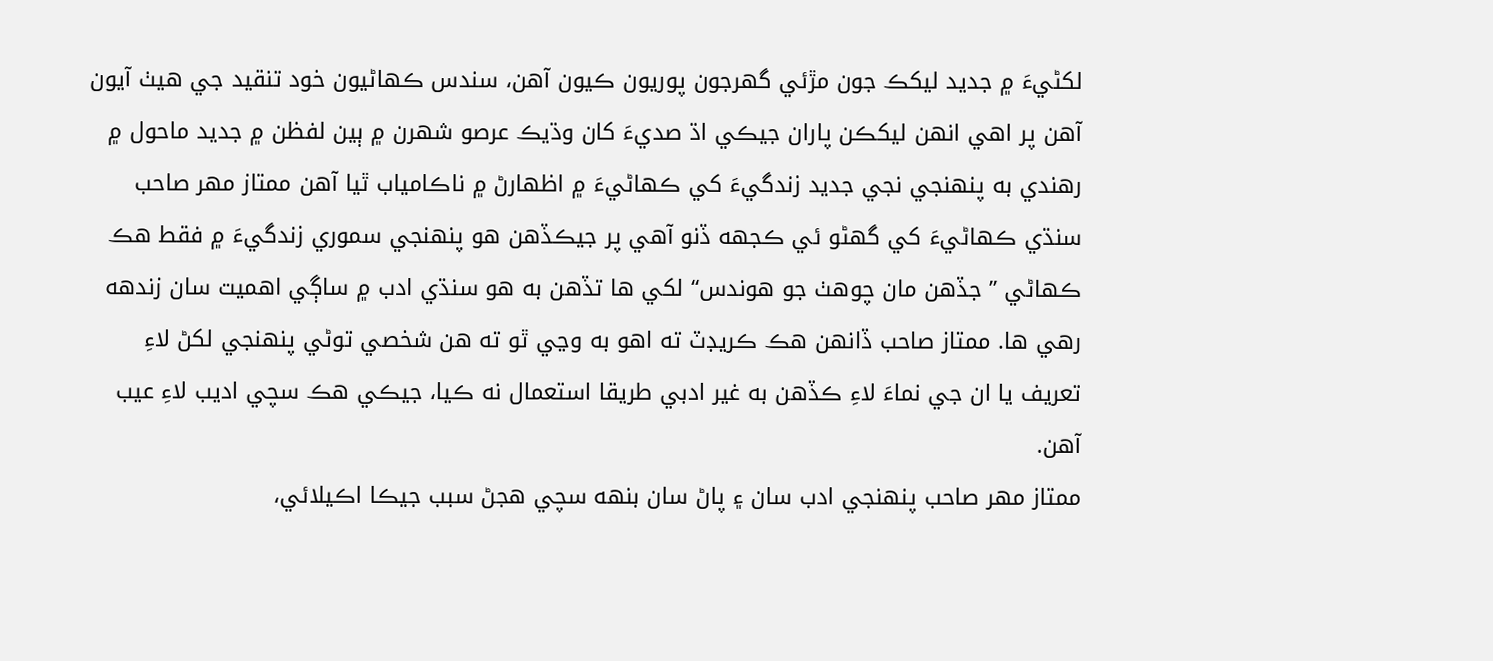لکڻيءَ ۾ جديد ليکڪ جون مڙئي گهرجون پوريون ڪيون آهن، سندس ڪهاڻيون خود تنقيد جي هيٺ آيون آهن پر اهي انهن ليکڪن پاران جيڪي اڌ صديءَ کان وڌيڪ عرصو شهرن ۾ ٻين لفظن ۾ جديد ماحول ۾ رهندي به پنهنجي نجي جديد زندگيءَ کي ڪهاڻيءَ ۾ اظهارڻ ۾ ناڪامياب ٿيا آهن ممتاز مهر صاحب سنڌي ڪهاڻيءَ کي گهڻو ئي ڪجهه ڏنو آهي پر جيڪڏهن هو پنهنجي سموري زندگيءَ ۾ فقط هڪ ڪهاڻي ” جڏهن مان چوهٺ جو هوندس“ لکي ها تڏهن به هو سنڌي ادب ۾ ساڳي اهميت سان زندهه رهي ها. ممتاز صاحب ڏانهن هڪ ڪريڊٽ ته اهو به وڃي ٿو ته هن شخصي توڻي پنهنجي لکڻ لاءِ تعريف يا ان جي نماءَ لاءِ ڪڏهن به غير ادبي طريقا استعمال نه ڪيا، جيڪي هڪ سچي اديب لاءِ عيب آهن.
ممتاز مهر صاحب پنهنجي ادب سان ۽ پاڻ سان بنهه سچي هجڻ سبب جيڪا اڪيلائي،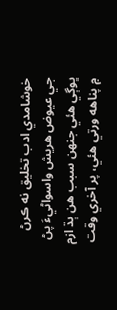خوشامدي ادب تخليق نه ڪرڻ جي عيوض هريش واسواڻيءَ پڻ ڀوڳي هئي جنهن سبب هن ٻڌ ازم ۾ پناهه ورتي هئي، پر آخري وقت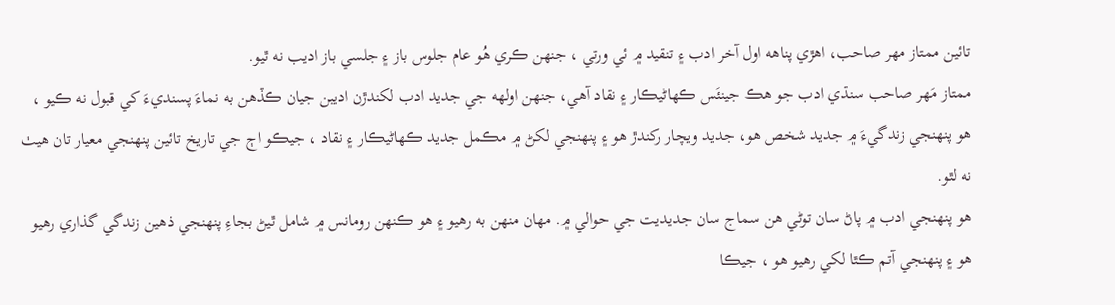تائين ممتاز مهر صاحب، اهڙي پناهه اول آخر ادب ۽ تنقيد ۾ ئي ورتي ، جنهن ڪري هُو عام جلوس باز ۽ جلسي باز اديب نه ٿيو.
ممتاز مَهر صاحب سنڌي ادب جو هڪ جينئَس ڪهاڻيڪار ۽ نقاد آهي، جنهن اولهه جي جديد ادب لکندڙن اديبن جيان ڪڏهن به نماءَ پسنديءَ کي قبول نه ڪيو ، هو پنهنجي زندگيءَ ۾ جديد شخص هو، جديد ويچار رکندڙ هو ۽ پنهنجي لکڻ ۾ مڪمل جديد ڪهاڻيڪار ۽ نقاد ، جيڪو اڄ جي تاريخ تائين پنهنجي معيار تان هيٺ نه لٿو.
هو پنهنجي ادب ۾ پاڻ سان توڻي هن سماج سان جديديت جي حوالي ۾. مهان منهن به رهيو ۽ هو ڪنهن رومانس ۾ شامل ٿيڻ بجاءِ پنهنجي ذهين زندگي گذاري رهيو هو ۽ پنهنجي آتم ڪٿا لکي رهيو هو ، جيڪا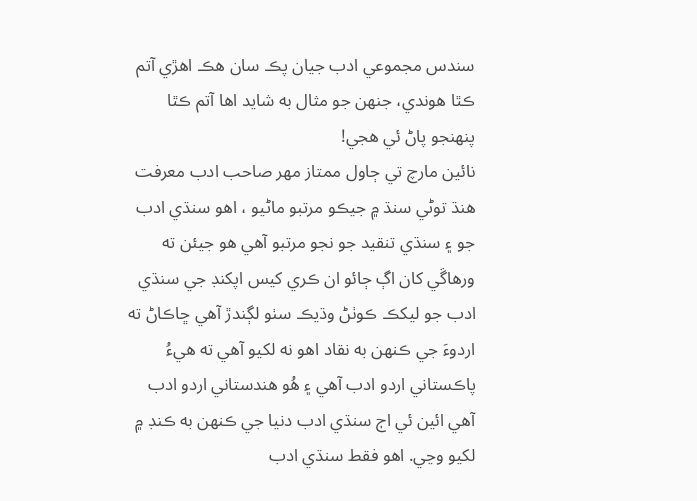سندس مجموعي ادب جيان پڪ سان هڪ اهڙي آتم ڪٿا هوندي، جنهن جو مثال به شايد اها آتم ڪٿا پنهنجو پاڻ ئي هجي!
نائين مارچ تي ڄاول ممتاز مهر صاحب ادب معرفت هنڌ توڻي سنڌ ۾ جيڪو مرتبو ماڻيو ، اهو سنڌي ادب جو ۽ سنڌي تنقيد جو نجو مرتبو آهي هو جيئن ته ورهاڱي کان اڳ ڄائو ان ڪري کيس اپکنڊ جي سنڌي ادب جو ليکڪ ڪوٺڻ وڌيڪ سٺو لڳندڙ آهي ڇاڪاڻ ته اردوءَ جي ڪنهن به نقاد اهو نه لکيو آهي ته هيءُ پاڪستاني اردو ادب آهي ۽ هُو هندستاني اردو ادب آهي ائين ئي اڄ سنڌي ادب دنيا جي ڪنهن به ڪنڊ ۾ لکيو وڃي. اهو فقط سنڌي ادب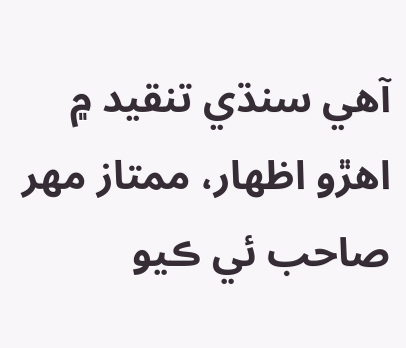آهي سنڌي تنقيد ۾ اهڙو اظهار، ممتاز مهر صاحب ئي ڪيو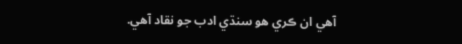آهي ان ڪري هو سنڌي ادب جو نقاد آهي.